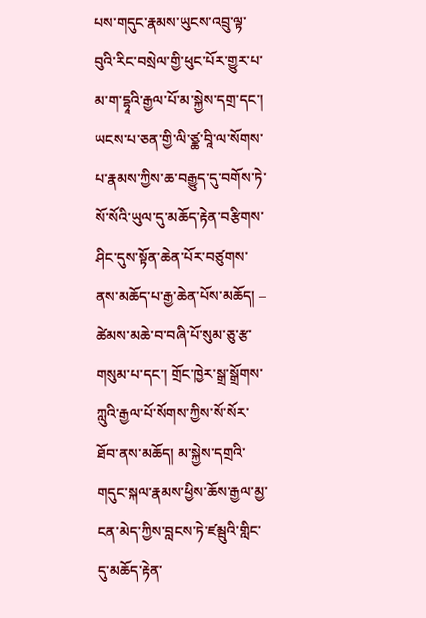པས་གདུང་རྣམས་ཡུངས་འབྲུ་ལྟ་བུའི་རིང་བསྲེལ་གྱི་ཕུང་པོར་གྱུར་པ་མ་ག་དྷཱའི་རྒྱལ་པོ་མ་སྐྱེས་དགྲ་དང་། ཡངས་པ་ཅན་གྱི་ལི་ཙྪ་བཱི་ལ་སོགས་པ་རྣམས་ཀྱིས་ཆ་བརྒྱུད་དུ་བགོས་ཏེ་སོ་སོའི་ཡུལ་དུ་མཆོད་རྟེན་བརྩིགས་ཤིང་དུས་སྟོན་ཆེན་པོར་བཙུགས་ནས་མཆོད་པ་རྒྱ་ཆེན་པོས་མཆོད། – ཚེམས་མཆེ་བ་བཞི་པོ་སུམ་ཅུ་རྩ་གསུམ་པ་དང་། གྲོང་ཁྱེར་སྒྲ་སྒྲོགས་ཀླུའི་རྒྱལ་པོ་སོགས་ཀྱིས་སོ་སོར་ཐོབ་ནས་མཆོད། མ་སྐྱེས་དགྲའི་གདུང་སྐལ་རྣམས་ཕྱིས་ཆོས་རྒྱལ་མྱ་ངན་མེད་ཀྱིས་བླངས་ཏེ་ཛམྦུའི་གླིང་དུ་མཆོད་རྟེན་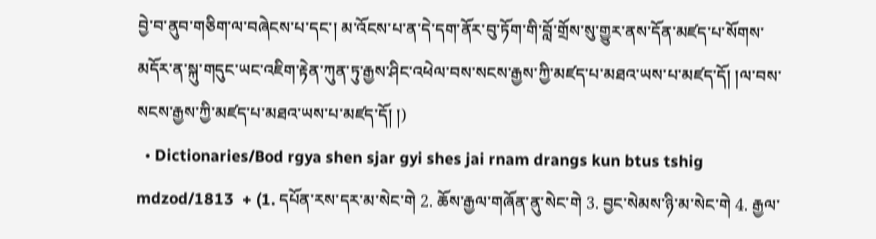བྱེ་བ་ནུབ་གཅིག་ལ་བཞེངས་པ་དང་། མ་འོངས་པ་ན་དེ་དག་ནོར་བུ་ཏོག་གི་བློ་གྲོས་སུ་གྱུར་ནས་དོན་མཛད་པ་སོགས་མདོར་ན་སྐུ་གདུང་ཡང་འཇིག་རྟེན་ཀུན་ཏུ་རྒྱས་ཤིང་འཕེལ་བས་སངས་རྒྱས་ཀྱི་མཛད་པ་མཐའ་ཡས་པ་མཛད་དོ། །ལ་བས་སངས་རྒྱས་ཀྱི་མཛད་པ་མཐའ་ཡས་པ་མཛད་དོ། །)
  • Dictionaries/Bod rgya shen sjar gyi shes jai rnam drangs kun btus tshig mdzod/1813  + (1. དཔོན་རས་དར་མ་སེང་གེ 2. ཆོས་རྒྱལ་གཞོན་ནུ་སེང་གེ 3. བྱང་སེམས་ཉི་མ་སེང་གེ 4. རྒྱལ་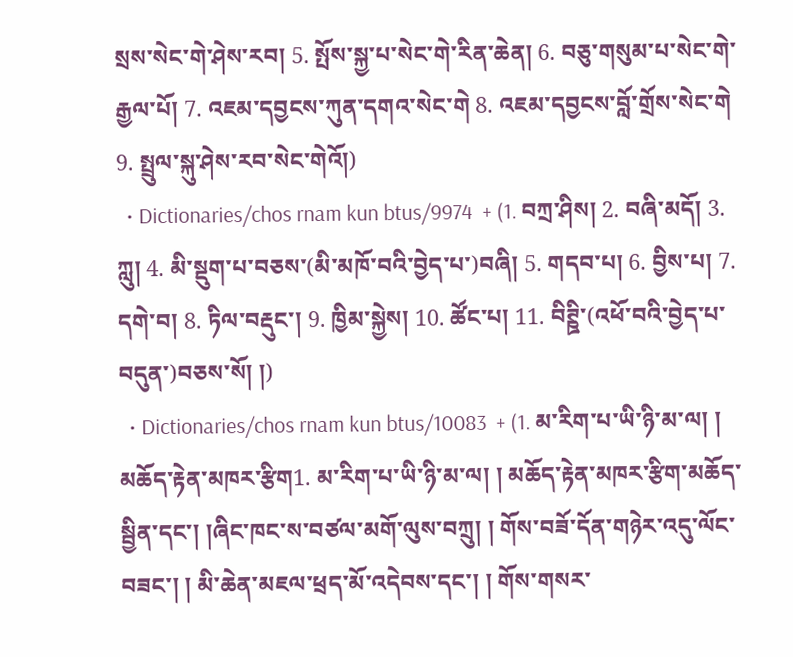སྲས་སེང་གེ་ཤེས་རབ། 5. སྤོས་སྐྱ་པ་སེང་གེ་རིན་ཆེན། 6. བཅུ་གསུམ་པ་སེང་གེ་རྒྱལ་པོ། 7. འཇམ་དབྱངས་ཀུན་དགའ་སེང་གེ 8. འཇམ་དབྱངས་བློ་གྲོས་སེང་གེ 9. སྤྲུལ་སྐུ་ཤེས་རབ་སེང་གེའོ།)
  • Dictionaries/chos rnam kun btus/9974  + (1. བཀྲ་ཤིས། 2. བཞི་མདོ། 3. ཀླུ། 4. མི་སྡུག་པ་བཅས་(མི་མཁོ་བའི་བྱེད་པ་)བཞི། 5. གདབ་པ། 6. བྱིས་པ། 7. དགེ་བ། 8. ཏིལ་བརྡུང་། 9. ཁྱིམ་སྐྱེས། 10. ཚོང་པ། 11. བིཊྛི་(འཕོ་བའི་བྱེད་པ་བདུན་)བཅས་སོ། །)
  • Dictionaries/chos rnam kun btus/10083  + (1. མ་རིག་པ་ཡི་ཉི་མ་ལ། ། མཆོད་རྟེན་མཁར་རྩིག1. མ་རིག་པ་ཡི་ཉི་མ་ལ། ། མཆོད་རྟེན་མཁར་རྩིག་མཆོད་སྦྱིན་དང་། །ཞིང་ཁང་ས་བཙལ་མགོ་ལུས་བཀྲུ། ། གོས་བཟོ་དོན་གཉེར་འདུ་ལོང་བཟང་། ། མི་ཆེན་མཇལ་ཕྲད་མོ་འདེབས་དང་། ། གོས་གསར་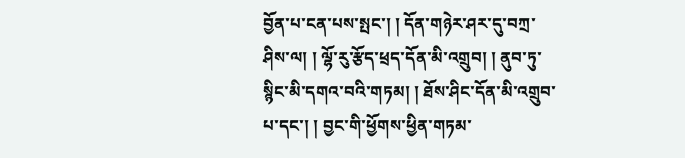བྱོན་པ་ངན་པས་སྤང་། ། དོན་གཉེར་ཤར་དུ་བཀྲ་ཤིས་ལ། ། ལྷོ་རུ་རྩོད་ཕྲད་དོན་མི་འགྲུབ། ། ནུབ་ཏུ་སྙིང་མི་དགའ་བའི་གཏམ། ། ཐོས་ཤིང་དོན་མི་འགྲུབ་པ་དང་། ། བྱང་གི་ཕྱོགས་ཕྱིན་གཏམ་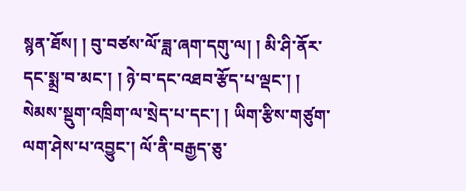སྙན་ཐོས། ། བུ་བཙས་ལོ་ཟླ་ཞག་དགུ་ལ། ། མི་ཤི་ནོར་དང་སྨྲ་བ་མང་། ། ཉེ་བ་དང་འཐབ་རྩོད་པ་ལྡང་། ། སེམས་སྡུག་འཁྲིག་ལ་སྲེད་པ་དང་། ། ཡིག་རྩིས་གཙུག་ལག་ཤེས་པ་འབྱུང་། ལོ་ནི་བརྒྱད་ཅུ་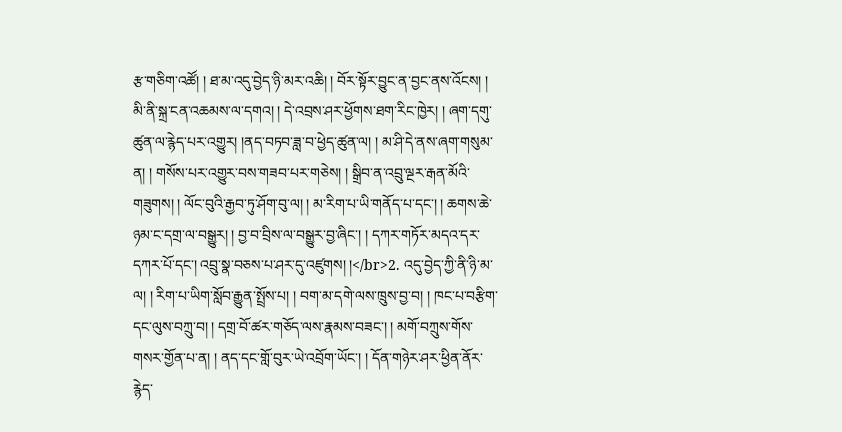རྩ་གཅིག་འཚོ། ། ཐ་མ་འདུ་བྱེད་ཉི་མར་འཆི། ། བོར་སྟོར་བྱུང་ན་བྱང་ནས་འོངས། ། མི་ནི་སྐྲ་ངན་འཆམས་ལ་དགའ། ། དེ་འབྲས་ཤར་ཕྱོགས་ཐག་རིང་ཁྱེར། ། ཞག་དགུ་ཚུན་ལ་རྙེད་པར་འགྱུར། །ནད་བཏབ་ཟླ་བ་ཕྱེད་ཚུན་ལ། ། མ་ཤི་དེ་ནས་ཞག་གསུམ་ན། ། གསོས་པར་འགྱུར་བས་གཟབ་པར་གཅེས། ། སྒྲིབ་ན་འབྲུ་ལྔར་རྒན་མོའི་གཟུགས། ། ལོང་བུའི་རྒྱབ་ཏུ་ཤོག་བུ་ལ། ། མ་རིག་པ་ཡི་གནོད་པ་དང་། ། ཆགས་ཆེ་ཉམ་ང་དགྲ་ལ་བསྒྱུར། ། བྱ་བ་བྲིས་ལ་བསྒྱུར་བྱ་ཞིང་། ། དཀར་གཏོར་མདའ་དར་དཀར་པོ་དང་། འབྲུ་སྣ་བཅས་པ་ཤར་དུ་འཛུགས། །</br>2. འདུ་བྱེད་ཀྱི་ནི་ཉི་མ་ལ། ། རིག་པ་ཡིག་སློབ་རྒྱུན་སྤྲོས་པ། ། བག་མ་དགེ་ལས་ཁྲུས་བྱ་བ། ། ཁང་པ་བརྩིག་དང་ལུས་བཀྲུ་བ། ། དགྲ་བོ་ཚར་གཅོད་ལས་རྣམས་བཟང་། ། མགོ་བཀྲུས་གོས་གསར་གྱོན་པ་ན། ། ནད་དང་གློ་བུར་ཡེ་འབྲོག་ཡོང་། ། དོན་གཉེར་ཤར་ཕྱིན་ནོར་རྙེད་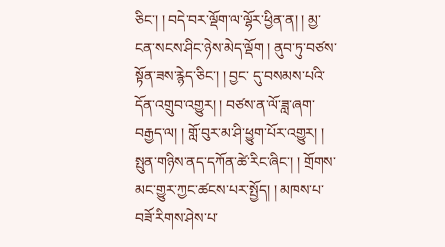ཅིང་། ། བདེ་བར་ལྡོག་ལ་ལྷོར་ཕྱིན་ན། ། མྱ་ངན་སངས་ཤིང་ཉེས་མེད་ལྡོག ། ནུབ་ཏུ་བཙས་སྟོན་ཟས་རྙེད་ཅིང་། ། བྱང་ དུ་བསམས་པའི་དོན་འགྲུབ་འགྱུར། ། བཙས་ན་ལོ་ཟླ་ཞག་བརྒྱད་ལ། ། གློ་བུར་མ་ཤི་ཕྱུག་པོར་འགྱུར། ། སྤུན་གཉིས་ནད་དཀོན་ཚེ་རིང་ཞིང་། ། གྲོགས་མང་གྱུར་ཀྱང་ཚངས་པར་སྤྱོད། ། མཁས་པ་བཟོ་རིགས་ཤེས་པ་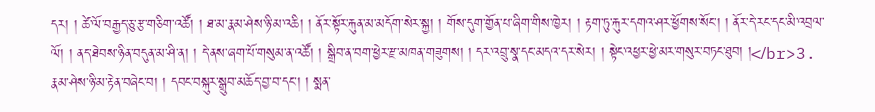དར། ། ཚེ་ལོ་བརྒྱད་ཅུ་རྩ་གཅིག་འཚོ། ། ཐ་མ་རྣམ་ཤེས་ཉི་མ་འཆི། ། ནོར་སྟོར་རྐུན་མ་མདོག་སེར་སྐྱ། ། གོས་དུག་གྱོན་པ་ཞིག་གིས་ཁྱེར། ། རྟག་ཏུ་རྐུར་དགའ་ཤར་ཕྱོགས་སོང་། ། ནོར་དེ་རང་དང་མི་འབྲལ་ལོ། ། ནད་ཐེབས་ཉིན་བདུན་མ་ཤི་ན། ། དེ་ནས་ཞག་པོ་གསུམ་ན་འཚོ། ། སྒྲིབ་ན་བག་ཕྱེར་རྫ་མཁན་གཟུགས། ། དར་འབྲུ་སྣ་དང་མདའ་དར་སེར། ། སྟེང་འཕྱར་ཕྱེ་མར་གསུར་བཏང་ཐུབ། །</br>3. རྣམ་ཤེས་ཉི་མ་རྟེན་བཞེང་བ། ། དབང་བསྐུར་སྒྲུབ་མཆོད་བྱ་བ་དང་། ། སྨན་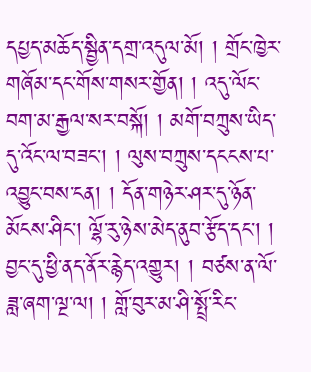དཔྱད་མཆོད་སྦྱིན་དགྲ་འདུལ་མོ། ། གྲོང་ཁྱེར་གཞོམ་དང་གོས་གསར་གྱོན། ། འདུ་ལོང་བག་མ་རྒྱལ་སར་བསྐོ། ། མགོ་བཀྲུས་ཡིད་དུ་འོང་ལ་བཟང་། ། ལུས་བཀྲུས་དངངས་པ་འབྱུང་བས་ངན། ། དོན་གཉེར་ཤར་དུ་ཉོན་མོངས་ཤིང་། ལྷོ་རུ་ཉེས་མེད་ནུབ་རྩོད་དང་། ། བྱང་དུ་ཕྱི་ནད་ནོར་རྙེད་འགྱུར། ། བཙས་ན་ལོ་ཟླ་ཞག་ལྔ་ལ། ། གློ་བུར་མ་ཤི་སྤྲོ་རིང་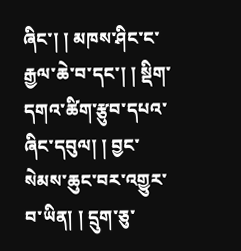ཞིང་། ། མཁས་ཤིང་ང་རྒྱལ་ཆེ་བ་དང་། ། སྡིག་དགའ་ཚིག་རྩུབ་དཔའ་ཞིང་དབུལ། ། བྱང་སེམས་ཆུང་བར་འགྱུར་བ་ཡིན། ། དྲུག་ཅུ་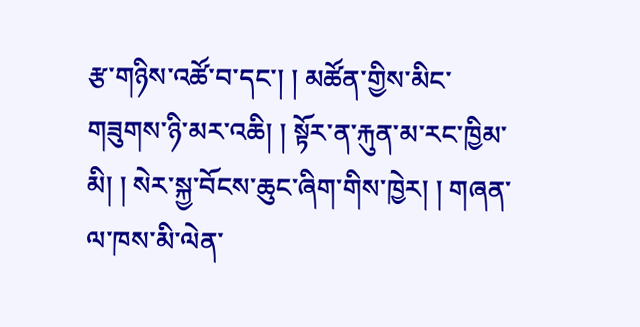རྩ་གཉིས་འཚོ་བ་དང་། ། མཚོན་གྱིས་མིང་གཟུགས་ཉི་མར་འཆི། ། སྟོར་ན་རྐུན་མ་རང་ཁྱིམ་མི། ། སེར་སྐྱ་བོངས་ཆུང་ཞིག་གིས་ཁྱེར། ། གཞན་ལ་ཁས་མི་ལེན་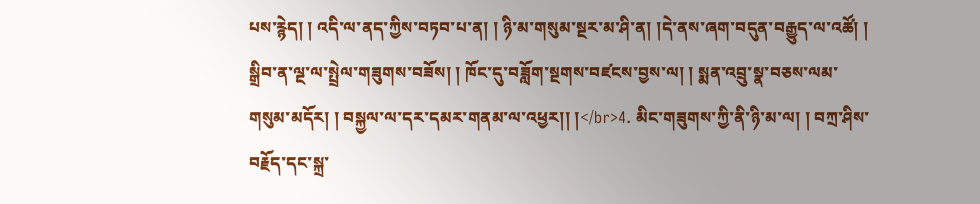པས་རྙེད། ། འདི་ལ་ནད་ཀྱིས་བཏབ་པ་ན། ། ཉི་མ་གསུམ་སྔར་མ་ཤི་ན། །དེ་ནས་ཞག་བདུན་བརྒྱུད་ལ་འཚོ། ། སྒྲིབ་ན་ལྔ་ལ་སྤྲེལ་གཟུགས་བཟོས། ། ཁོང་དུ་བཟློག་སྔགས་བཛངས་བྱས་ལ། ། སྨན་འབྲུ་སྣ་བཅས་ལམ་གསུམ་མདོར། ། བསྐྱལ་ལ་དར་དམར་གནམ་ལ་འཕྱར།། །</br>4. མིང་གཟུགས་ཀྱི་ནི་ཉི་མ་ལ། ། བཀྲ་ཤིས་བརྗོད་དང་སྐྲ་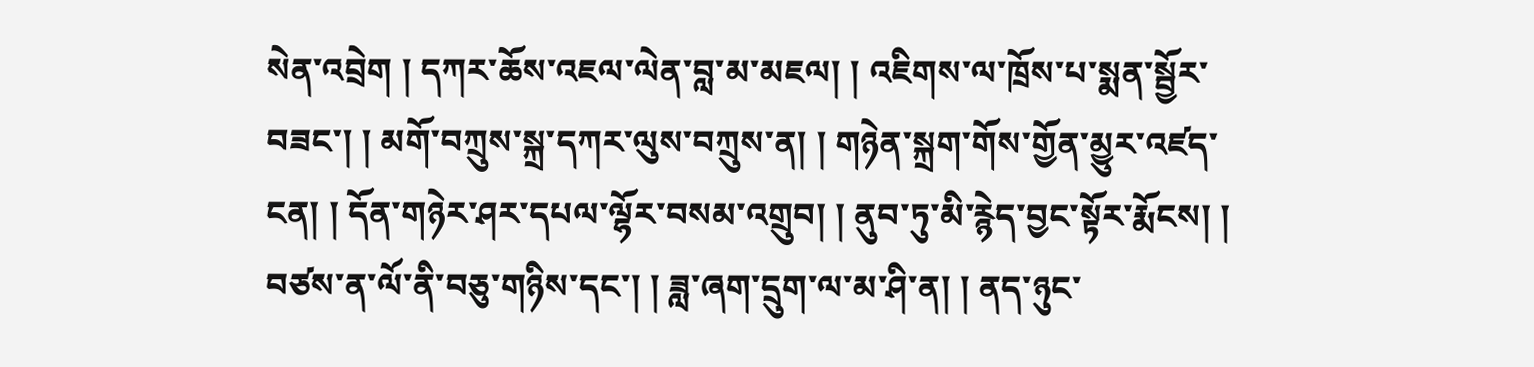སེན་འབྲེག ། དཀར་ཆོས་འཇལ་ལེན་བླ་མ་མཇལ། ། འཇིགས་ལ་ཁྲོས་པ་སྨན་སྦྱོར་བཟང་། ། མགོ་བཀྲུས་སྐྲ་དཀར་ལུས་བཀྲུས་ན། ། གཉེན་སྐྲག་གོས་གྱོན་མྱུར་འཛད་ངན། ། དོན་གཉེར་ཤར་དཔལ་ལྷོར་བསམ་འགྲུབ། ། ནུབ་ཏུ་མི་རྙེད་བྱང་སྟོར་རྨོངས། ། བཙས་ན་ལོ་ནི་བཅུ་གཉིས་དང་། ། ཟླ་ཞག་དྲུག་ལ་མ་ཤི་ན། ། ནད་ཉུང་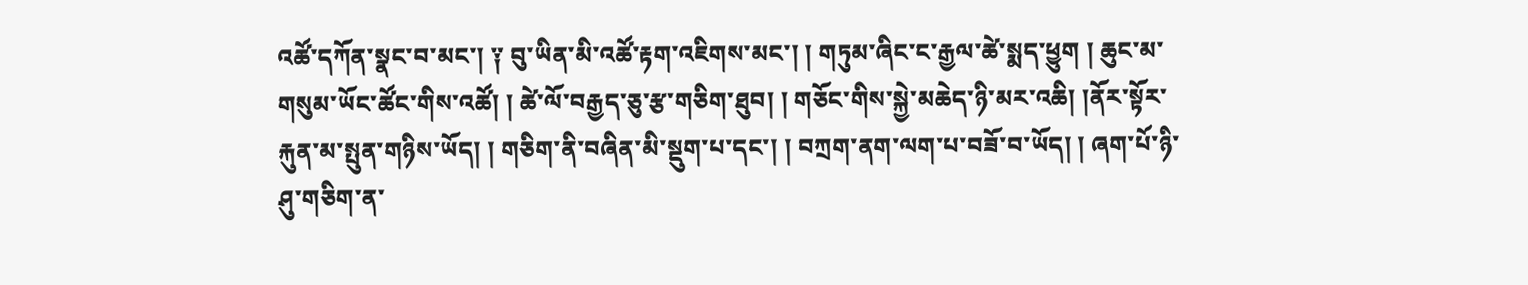འཚོ་དཀོན་སྣང་བ་མང་། ༑ བུ་ཡིན་མི་འཚོ་རྟག་འཇིགས་མང་། ། གཏུམ་ཞིང་ང་རྒྱལ་ཚེ་སྨད་ཕྱུག ། ཆུང་མ་གསུམ་ཡོང་ཚོང་གིས་འཚོ། ། ཚེ་ལོ་བརྒྱད་ཅུ་རྩ་གཅིག་ཐུབ། ། གཅོང་གིས་སྐྱེ་མཆེད་ཉི་མར་འཆི། །ནོར་སྟོར་རྐུན་མ་སྤུན་གཉིས་ཡོད། ། གཅིག་ནི་བཞིན་མི་སྡུག་པ་དང་། ། བཀྲག་ནག་ལག་པ་བཟོ་བ་ཡོད། ། ཞག་པོ་ཉི་ཤུ་གཅིག་ན་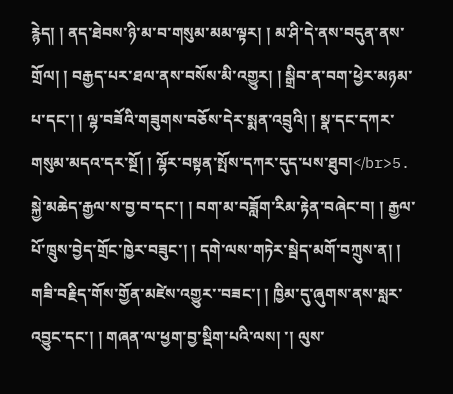རྙེད། ། ནད་ཐེབས་ཉི་མ་བ་གསུམ་མམ་ལྟར། ། མ་ཤི་དེ་ནས་བདུན་ནས་གྲོལ། ། བརྒྱད་པར་ཐལ་ནས་བསོས་མི་འགྱུར། ། སྒྲིབ་ན་བག་ཕྱེར་མཉམ་པ་དང་། ། ལྷ་བཟོའི་གཟུགས་བཅོས་དེར་སྨན་འབྲུའི། ། སྣ་དང་དཀར་གསུམ་མདའ་དར་སྔོ། ། ལྷོར་བསྟན་སྤོས་དཀར་དུད་པས་ཐུབ།</br>5. སྐྱེ་མཆེད་རྒྱལ་ས་བྱ་བ་དང་། ། བག་མ་བཟློག་རིམ་རྟེན་བཞེང་བ། ། རྒྱལ་པོ་ཁྲུས་བྱེད་གྲོང་ཁྱེར་བཟུང་། ། དགེ་ལས་གཏེར་སྦེད་མགོ་བཀྲུས་ན། ། གཟི་བརྗིད་གོས་གྱོན་མཛེས་འགྱུར་་བཟང་། ། ཁྱིམ་དུ་ཞུགས་ནས་སླར་འབྱུང་དང་། ། གཞན་ལ་ཕྱག་བྱ་སྡིག་པའི་ལས། ་། ལུས་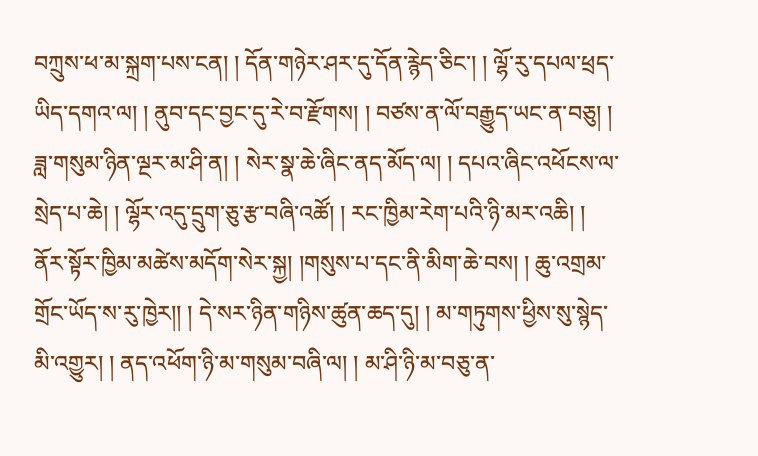བཀྲུས་ཕ་མ་སྐྲག་པས་ངན། ། དོན་གཉེར་ཤར་དུ་དོན་རྙེད་ཅིང་། ། ལྷོ་རུ་དཔལ་ཕྲད་ཡིད་དགའ་ལ། ། ནུབ་དང་བྱང་དུ་རེ་བ་རྫོགས། ། བཙས་ན་ལོ་བརྒྱུད་ཡང་ན་བཅུ། ། ཟླ་གསུམ་ཉིན་ལྔར་མ་ཤི་ན། ། སེར་སྣ་ཆེ་ཞིང་ནད་མོད་ལ། ། དཔའ་ཞིང་འཕོངས་ལ་སྲེད་པ་ཆེ། ། ལྷོར་འདུ་དྲུག་ཅུ་རྩ་བཞི་འཚོ། ། རང་ཁྱིམ་རེག་པའི་ཉི་མར་འཆི། ། ནོར་སྟོར་ཁྱིམ་མཚེས་མདོག་སེར་སྐྱ། །གསུས་པ་དང་ནི་མིག་ཆེ་བས། ། ཆུ་འགྲམ་གྲོང་ཡོད་ས་རུ་ཁྱེར།། ། དེ་སར་ཉིན་གཉིས་ཚུན་ཆད་དུ། ། མ་གཏུགས་ཕྱིས་སུ་སྙེད་མི་འགྱུར། ། ནད་འཕོག་ཉི་མ་གསུམ་བཞི་ལ། ། མ་ཤི་ཉི་མ་བཅུ་ན་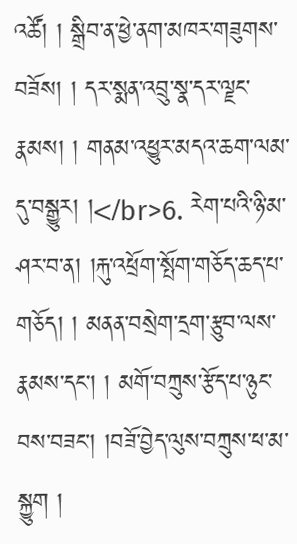འཚོ། ། སྒྲིབ་ན་ཕྱེ་ནག་མཁར་གཟུགས་བཟོས། ། དར་སྨན་འབྲུ་སྣ་དར་ལྗང་རྣམས། ། གནམ་འཕྱུར་མདའ་ཆག་ལམ་དུ་བསྒྱུར། །</br>6. རེག་པའི་ཉི་མ་ཤར་བ་ན། །རྐུ་འཕྲོག་སྤོག་གཅོད་ཆད་པ་གཅོད། ། མནན་བསྲེག་དྲག་རྩུབ་ལས་རྣམས་དང་། ། མགོ་བཀྲུས་རྩོད་པ་ཉུང་བས་བཟང་། །བཟོ་བྱེད་ལུས་བཀྲུས་ཕ་མ་སྐྱུག །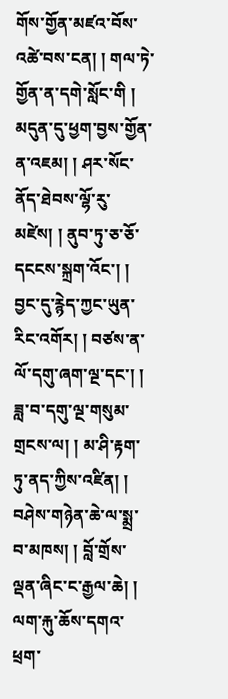གོས་གྱོན་མཛའ་བོས་འཚེ་བས་ངན། ། གལ་ཏེ་གྱོན་ན་དགེ་སློང་གི ། མདུན་དུ་ཕྱག་བྱས་གྱོན་ན་འཇམ། ། ཤར་སོང་ནོད་ཐེབས་ལྷོ་རུ་མཛེས། ། ནུབ་ཏུ་ཅ་ཅོ་དངངས་སྐྲག་འོང་། ། བྱང་དུ་རྙེད་ཀྱང་ཡུན་རིང་འགོར། ། བཙས་ན་ལོ་དགུ་ཞག་ལྔ་དང་། ། ཟླ་བ་དགུ་ལྔ་གསུམ་གྲངས་ལ། ། མ་ཤི་རྟག་ཏུ་ནད་ཀྱིས་འཛིན། ། བཤེས་གཉེན་ཆེ་ལ་སྨྲ་བ་མཁས། ། བློ་གྲོས་ལྡན་ཞིང་ང་རྒྱལ་ཆེ། ། ལག་རྐུ་ཆོས་དགའ་ཕྲག་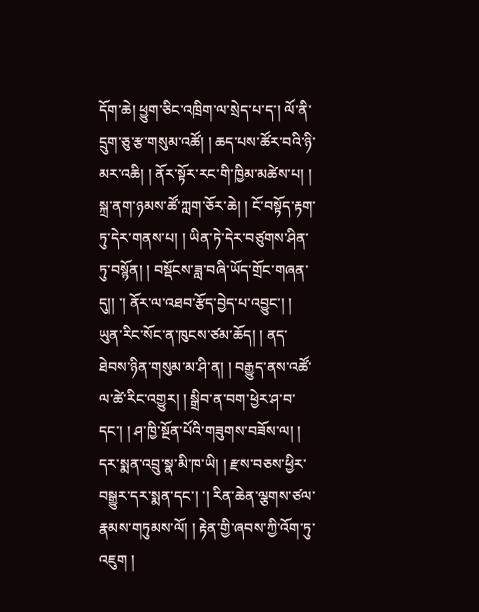དོག་ཆེ། ཕྱུག་ཅིང་འཁྲིག་ལ་སྲེད་པ་ད་། ལོ་ནི་དྲུག་ཅུ་རྩ་གསུམ་འཚོ། ། ཆད་པས་ཚོར་བའི་ཉི་མར་འཆི། ། ནོར་སྟོར་རང་གི་ཁྱིམ་མཚེས་པ། ། སྐྲ་ནག་ཉམས་ཚོ་ཀླག་ཅོར་ཆེ། ། ངོ་བསྟོད་རྟག་ཏུ་དེར་གནས་པ། ། ཡིན་ཏེ་དེར་བཙུགས་ཤིན་ཏུ་བསྙོན། ། བསྡོངས་ཟླ་བཞི་ཡོད་གྲོང་གཞན་དུ།། ་། ནོར་ལ་འཐབ་རྩོད་བྱེད་པ་འབྱུང་། ། ཡུན་རིང་སོང་ན་ཁུངས་ཙམ་ཆོད། ། ནད་ཐེབས་ཉིན་གསུམ་མ་ཤི་ན། ། བརྒྱུད་ནས་འཚོ་ལ་ཚེ་རིང་འགྱུར། ། སྒྲིབ་ན་བག་ཕྱེར་ཤ་བ་དང་། ། ཤ་ཁྱི་སྔོན་པོའི་གཟུགས་བཟོས་ལ། ། དར་སྨན་འབྲུ་སྣ་མི་ཁ་ཡི། ། རྫས་བཅས་ཕྱིར་བསྒྱུར་དར་སྨན་དང་། ་། རིན་ཆེན་ལྕགས་ཙལ་རྣམས་གཏུམས་ལོ། ། རྟེན་གྱི་ཞབས་ཀྱི་འོག་ཏུ་འཇུག །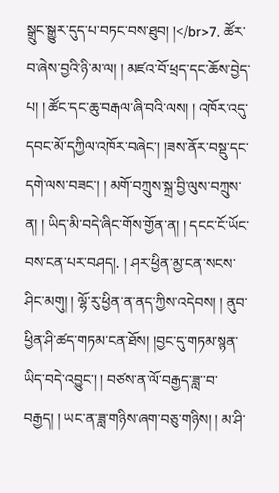སྒྲུང་སྒྱུར་དུད་པ་བཏང་བས་ཐུབ། །</br>7. ཚོར་བ་ཞེས་བྱའི་ཉི་མ་ལ། ། མཛའ་བོ་ཕྲད་དང་ཆོས་བྱེད་པ། ། ཚོང་དང་ཆུ་བརྒལ་ཞི་བའི་ལས། ། འཁོར་འདུ་དབང་མོ་དཀྱིལ་འཁོར་བཞེང་། །ཟས་ནོར་བསྡུ་དང་དགེ་ལས་བཟང་། ། མགོ་བཀྲུས་སྐྲ་བྱི་ལུས་བཀྲུས་ན། ། ཡིད་མི་བདེ་ཞིང་གོས་གྱོན་ན། ། དངང་ངོ་ཡོང་བས་ངན་པར་བཤད།. ། ཤར་ཕྱིན་མྱ་ངན་སངས་ཤིང་མགུ། ། ལྷོ་རུ་ཕྱིན་ན་ནད་ཀྱིས་འདེབས། ། ནུབ་ཕྱིན་ཤི་ཚད་གཏམ་ངན་ཐོས། །བྱང་དུ་གཏམ་སྙན་ཡིད་བདེ་འབྱུང་། ། བཙས་ན་ལོ་བརྒྱད་ཟླ་་བ་བརྒྱད། ། ཡང་ན་ཟླ་གཉིས་ཞག་བཅུ་གཉིས། ། མ་ཤི་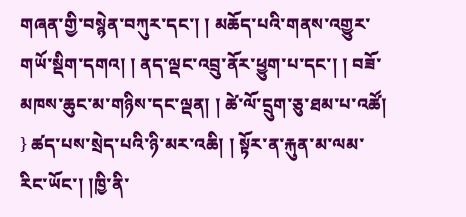གཞན་གྱི་བསྙེན་བཀུར་དང་། ། མཆོད་པའི་གནས་འགྱུར་གཡོ་སྡིག་དགའ། ། ནད་ལྡང་འབྲུ་ནོར་ཕྱུག་པ་དང་། ། བཟོ་མཁས་ཆུང་མ་གཉིས་དང་ལྡན། ། ཚེ་ལོ་དྲུག་ཅུ་ཐམ་པ་འཚོ། } ཚད་པས་སྲེད་པའི་ཉི་མར་འཆི། ། སྟོར་ན་རྐུན་མ་ལམ་རིང་ཡོང་། །ཁྱི་ནི་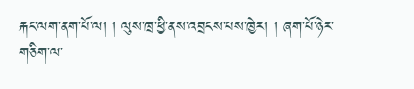རྐང་ལག་ནག་པོ་ལ། ། ལུས་ཁྲ་ཕྱི་ནས་འབྲངས་པས་ཁྱེར། ། ཞག་པོ་ཉེར་གཅིག་ལ་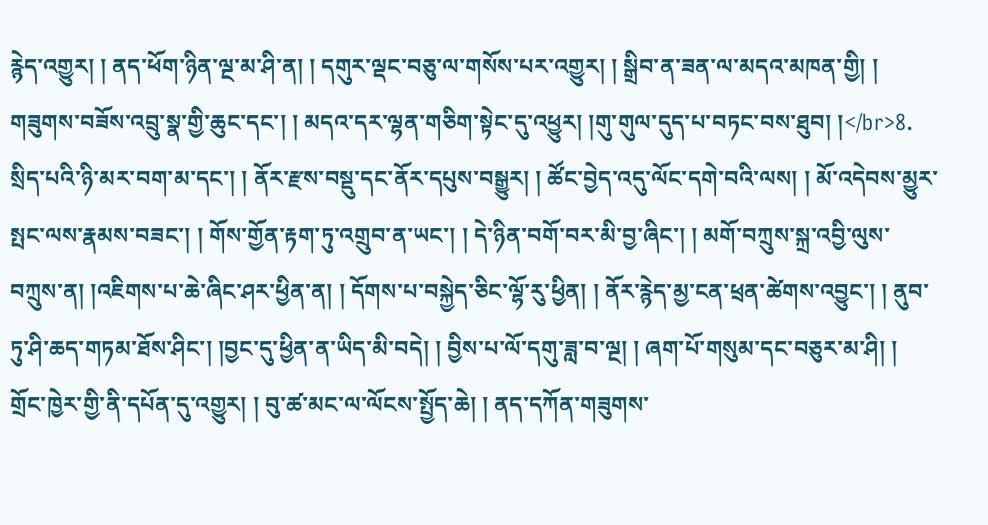རྙེད་འགྱུར། ། ནད་ཕོག་ཉིན་ལྔ་མ་ཤི་ན། ། དགུར་ལྡང་བཅུ་ལ་གསོས་པར་འགྱུར། ། སྒྲིབ་ན་ཟན་ལ་མདའ་མཁན་གྱི། ། གཟུགས་བཟོས་འབྲུ་སྣ་གྱི་ཆུང་དང་། ། མདའ་དར་ལྷན་གཅིག་སྟེང་དུ་འཕྱུར། །གུ་གུལ་དུད་པ་བཏང་བས་ཐུབ། །</br>8. སྲིད་པའི་ཉི་མར་བག་མ་དང་། ། ནོར་རྫས་བསྡུ་དང་ནོར་དཔུས་བསྒྱུར། ། ཚོང་བྱེད་འདུ་ལོང་དགེ་བའི་ལས། ། མོ་འདེབས་མྱུར་སྤང་ལས་རྣམས་བཟང་། ། གོས་གྱོན་རྟག་ཏུ་འགྲུབ་ན་ཡང་། ། དེ་ཉིན་བགོ་བར་མི་བྱ་ཞིང་། ། མགོ་བཀྲུས་སྐྲ་འབྱི་ལུས་བཀྲུས་ན། །འཇིགས་པ་ཆེ་ཞིང་ཤར་ཕྱིན་ན། ། དོགས་པ་བསྐྱེད་ཅིང་ལྷོ་རུ་ཕྱིན། ། ནོར་རྙེད་མྱ་ངན་ཕྲན་ཚེགས་འབྱུང་། ། ནུབ་ཏུ་ཤི་ཆད་གཏམ་ཐོས་ཤིང་། །བྱང་དུ་ཕྱིན་ན་ཡིད་མི་བདེ། ། བྱིས་པ་ལོ་དགུ་ཟླ་བ་ལྔ། ། ཞག་པོ་གསུམ་དང་བཅུར་མ་ཤི། ། གྲོང་ཁྱེར་གྱི་ནི་དཔོན་དུ་འགྱུར། ། བུ་ཚ་མང་ལ་ལོངས་སྤྱོད་ཆེ། ། ནད་དཀོན་གཟུགས་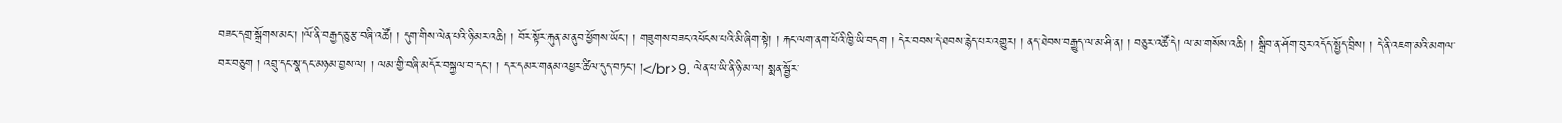བཟང་དགྲ་སྒྲོགས་མང་། །ལོ་ནི་བརྒྱད་ཅུ་རྩ་བཞི་འཚོ། ། དུག་གིས་ལེན་པའི་ཉི་མར་འཆི། ། བོར་སྟོར་རྐུན་མ་ནུབ་ཕྱོགས་ཡོང་། ། གཟུགས་བཟང་འཕོངས་པའི་མི་ཞིག་སྟེ། ། རྐང་ལག་ནག་པོའི་ཁྱི་ཡི་བདག ། དེར་བབས་དེ་ཐབས་རྙེད་པར་འགྱུར། ། ནད་ཐེབས་བརྒྱུད་ལ་མ་ཤི་ན། ། བཅུར་འཚོ་དེ། ལ་མ་གསོས་འཆི། ། སྒྲིབ་ན་ཤོག་བུར་འདོད་སྤྱོད་བྲིས། ། དེ་ནི་འཇག་མའི་མགལ་བར་བཅུག ། འབྲུ་དང་སྣ་དང་མཉམ་བྱས་ལ། ། ལམ་གྱི་བཞི་མདོར་བསྐྱལ་བ་དང་། ། དར་དམར་གནམ་འཕྱར་ཚིལ་དུད་བཏང་། །</br>9. ལེན་པ་ཡི་ནི་ཉི་མ་ལ། སྨན་སྦྱོར་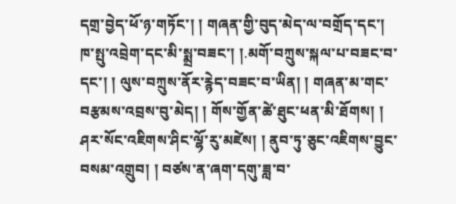དགྲ་བྱེད་ཕོ་ཉ་གཏོང་། ། གཞན་གྱི་བུད་མེད་ལ་བགྲོད་དང་། ཁ་སྤུ་འབྲེག་དང་མི་སྨྲ་བཟང་། །.མགོ་བཀྲུས་སྐལ་པ་བཟང་བ་དང་། ། ལུས་བཀྲུས་ནོར་རྙེད་བཟང་བ་ཡིན། ། གཞན་མ་གང་བརྩམས་འབྲས་བུ་མེད། ། གོས་གྱོན་ཚེ་ཐུང་ཕན་མི་ཐོགས། ། ཤར་སོང་འཇིགས་ཤིང་ལྷོ་རུ་མཛེས། ། ནུབ་ཏུ་ཅུང་འཇིགས་བྱུང་བསམ་འགྲུབ། ། བཙས་ན་ཞག་དགུ་ཟླ་བ་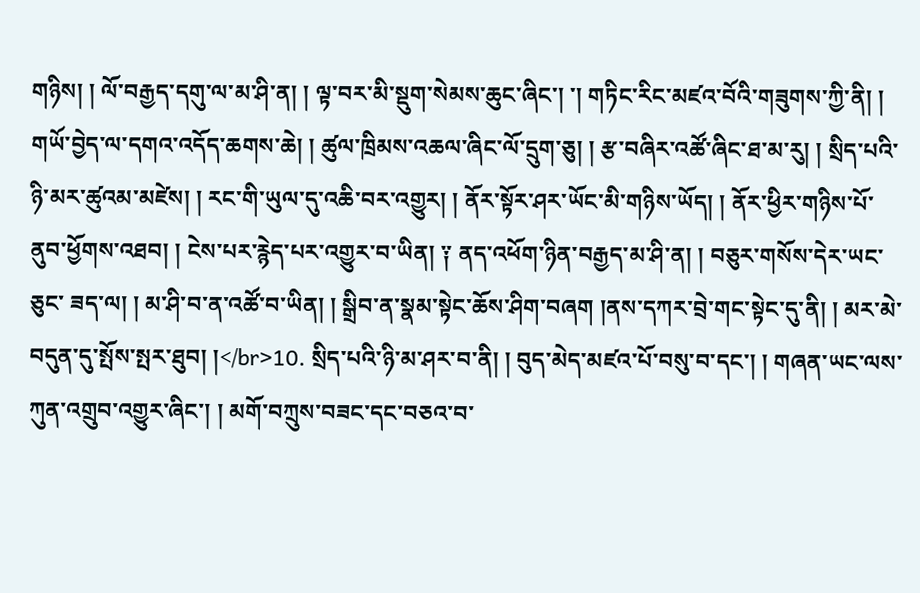གཉིས། ། ལོ་བརྒྱད་དགུ་ལ་མ་ཤི་ན། ། ལྟ་བར་མི་སྡུག་སེམས་ཆུང་ཞིང་། ་། གཏིང་རིང་མཛའ་བོའི་གཟུགས་ཀྱི་ནི། ། གཡོ་བྱེད་ལ་དགའ་འདོད་ཆགས་ཆེ། ། ཚུལ་ཁྲིམས་འཆལ་ཞིང་ལོ་དྲུག་ཅུ། ། རྩ་བཞིར་འཚོ་ཞིང་ཐ་མ་རུ། ། སྲིད་པའི་ཉི་མར་ཚུའམ་མཛེས། ། རང་གི་ཡུལ་དུ་འཆི་བར་འགྱུར། ། ནོར་སྟོར་ཤར་ཡོང་མི་གཉིས་ཡོད། ། ནོར་ཕྱིར་གཉིས་པོ་ནུབ་ཕྱོགས་འཐབ། ། ངེས་པར་རྙེད་པར་འགྱུར་བ་ཡིན། ༑ ནད་འཕོག་ཉིན་བརྒྱད་མ་ཤི་ན། ། བཅུར་གསོས་དེར་ཡང་ཅུང་ ཟད་ལ། ། མ་ཤི་བ་ན་འཚོ་བ་ཡིན། ། སྒྲིབ་ན་སྣམ་སྟེང་ཆོས་ཤིག་བཞག །ནས་དཀར་བྲེ་གང་སྟེང་དུ་ནི། ། མར་མེ་བདུན་དུ་སྤོས་སྤར་ཐུབ། །</br>10. སྲིད་པའི་ཉི་མ་ཤར་བ་ནི། ། བུད་མེད་མཛའ་པོ་བསུ་བ་དང་། ། གཞན་ཡང་ལས་ཀུན་འགྲུབ་འགྱུར་ཞིང་། ། མགོ་བཀྲུས་བཟང་དང་བཅའ་བ་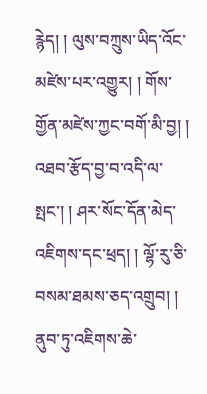རྙེད། ། ལུས་བཀྲུས་ཡིད་འོང་མཛེས་པར་འགྱུར། ། གོས་གྱོན་མཛེས་ཀྱང་བགོ་མི་བྱ། ། འཐབ་རྩོད་བྱ་བ་འདི་ལ་སྤང་། ། ཤར་སོང་དོན་མེད་འཇིགས་དང་ཕྲད། ། ལྷོ་རུ་ཅི་བསམ་ཐམས་ཅད་འགྲུབ། ། ནུབ་ཏུ་འཇིགས་ཆེ་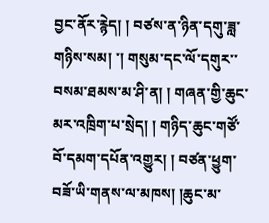བྱང་ནོར་རྙེད། ། བཙས་ན་ཉིན་དགུ་ཟླ་གཉིས་སམ། ་། གསུམ་དང་ལོ་དགུར་་བསམ་ཐམས་མ་ཤི་ན། ། གཞན་གྱི་ཆུང་མར་འཁྲིག་པ་སྲེད། ། གཉིད་ཆུང་གཙོ་བོ་དམག་དཔོན་འགྱུར། ། བཙན་ཕྱུག་བཟོ་ཡི་གནས་ལ་མཁས། །ཆུང་མ་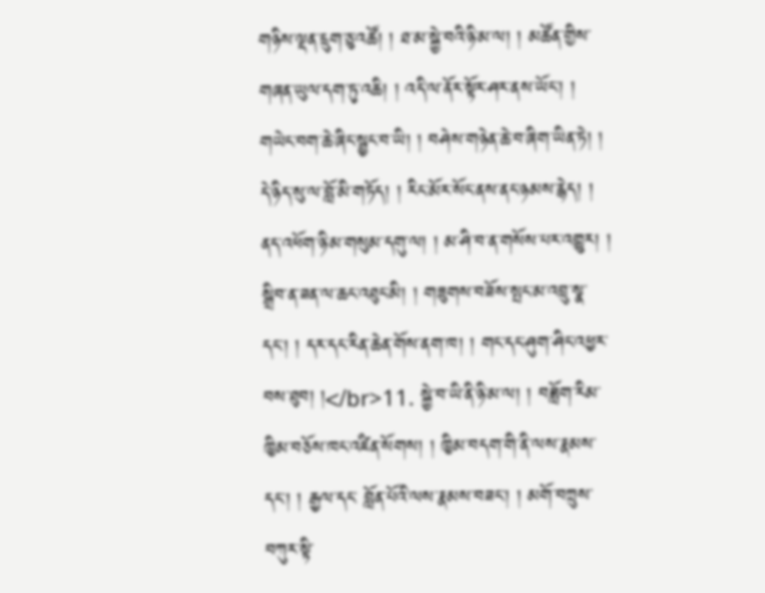གཉིས་ལྡན་དྲུག་ཅུ་འཚོ། ། ཐ་མ་སྐྱེ་བའི་ཉི་མ་ལ། ། མཚོན་གྱིས་གཞན་ཡུལ་དག་ཏུ་འཆི། ། འདི་ལ་ནོར་སྟོར་ཤར་ནས་ཡོང་། ། གཡེང་བག་ཆེ་ཞིང་སྦྱང་བ་ཡི། ། བཤེས་གཉེན་ཆེ་བ་ཞིག་ཡིན་ཏེ། ། དེ་ཉིད་སུ་ལ་བློ་མི་གཏོད། ། རིང་མོར་སོང་ནས་ནང་ཉམས་རྙེད། ། ནད་འཕོག་ཉི་མ་གསུམ་དགུ་ལ། ། མ་ཤི་བ་ན་གསོས་པར་འགྱུར། ། སྒྲིབ་ན་ཟན་ལ་ཆང་འཐུང་མི། ། གཟུགས་བཟོས་སྤང་མ་འབྲུ་སྣ་དང་། ། དར་དང་རིན་ཆེན་གོས་ནག་ཁ། ། གང་དང་ཤུག་ཤིང་འཕྱར་བས་ཐུབ། །</br>11. སྐྱེ་བ་ཡི་ནི་ཉི་མ་ལ། ། བཟློག་རིམ་ཁྱིམ་བཅོས་ཁང་འཛིན་སོགས། ། ཁྱིམ་བདག་གི་ནི་ལས་རྣམས་དང་། ། རྒྱལ་དང་ བློན་པོའི་ལས་རྣམས་བཟང་། ། མགོ་བཀྲུས་བཀུར་སྟི་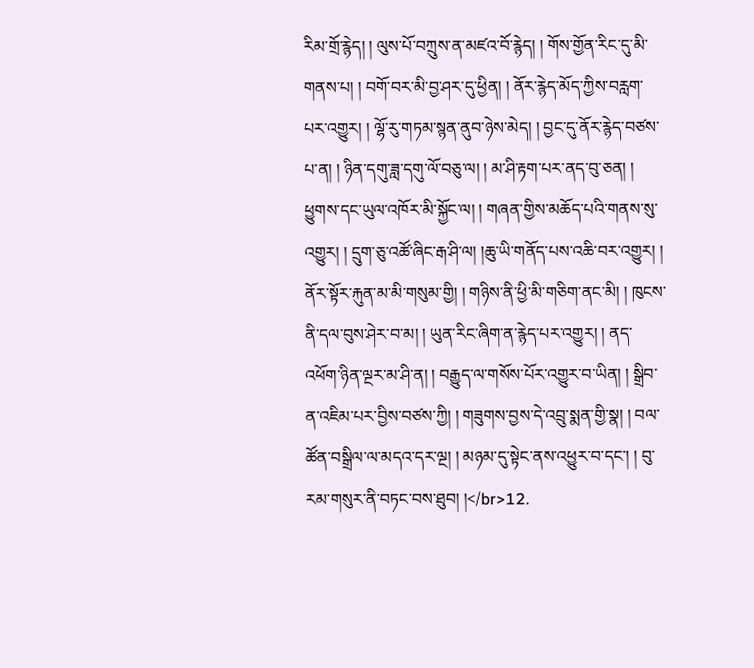རིམ་གྲོ་རྙེད། ། ལུས་པོ་བཀྲུས་ན་མཛའ་བོ་རྙེད། ། གོས་གྱོན་རིང་དུ་མི་གནས་པ། ། བགོ་བར་མི་བྱ་ཤར་དུ་ཕྱིན། ། ནོར་རྙེད་མོད་ཀྱིས་བརླག་པར་འགྱུར། ། ལྷོ་རུ་གཏམ་སྙན་ནུབ་ཉེས་མེད། ། བྱང་དུ་ནོར་རྙེད་བཙས་པ་ན། ། ཉིན་དགུ་ཟླ་དགུ་ལོ་བཅུ་ལ། ། མ་ཤི་རྟག་པར་ནད་བུ་ཅན། ། ཕྱུགས་དང་ཡུལ་འཁོར་མི་སྐྱོང་ལ། ། གཞན་གྱིས་མཆོད་པའི་གནས་སུ་འགྱུར། ། དྲུག་ཅུ་འཚོ་ཞིང་རྒ་ཤི་ལ། །ཆུ་ཡི་གནོད་པས་འཆི་བར་འགྱུར། ། ནོར་སྟོར་རྐུན་མ་མི་གསུམ་གྱི། ། གཉིས་ནི་ཕྱི་མི་གཅིག་ནང་མི། ། ཁུངས་ནི་དལ་བུས་ཤེར་བ་མ། ། ཡུན་རིང་ཞིག་ན་རྙེད་པར་འགྱུར། ། ནད་འཕོག་ཉིན་ལྔར་མ་ཤི་ན། ། བརྒྱུད་ལ་གསོས་པོར་འགྱུར་བ་ཡིན། ། སྒྲིབ་ན་འཇིམ་པར་བྱིས་བཙས་ཀྱི། ། གཟུགས་བྱས་དེ་འབྲུ་སྨན་གྱི་སྣ། ། བལ་ཚོན་བསྒྲིལ་ལ་མདའ་དར་ལྔ། ། མཉམ་དུ་སྟེང་ནས་འཕྱུར་བ་དང་། ། བུ་རམ་གསུར་ནི་བཏང་བས་ཐུབ། །</br>12.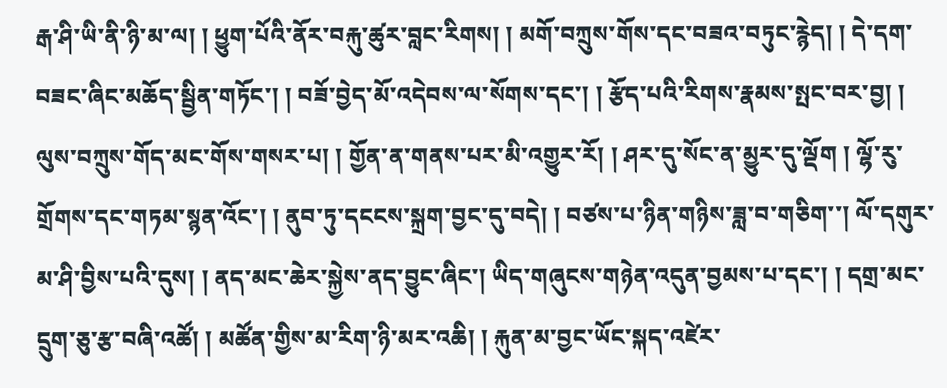རྒ་ཤི་ཡི་ནི་ཉི་མ་ལ། ། ཕྱུག་པོའི་ནོར་བརྐུ་ཚུར་བླང་རིགས། ། མགོ་བཀྲུས་གོས་དང་བཟའ་བཏུང་རྙེད། ། དེ་དག་བཟང་ཞིང་མཆོད་སྦྱིན་གཏོང་། ། བཟོ་བྱེད་མོ་འདེབས་ལ་སོགས་དང་། ། རྩོད་པའི་རིགས་རྣམས་སྤང་བར་བྱ། ། ལུས་བཀྲུས་གོད་མང་གོས་གསར་པ། ། གྱོན་ན་གནས་པར་མི་འགྱུར་རོ། ། ཤར་དུ་སོང་ན་མྱུར་དུ་ལྡོག ། ལྷོ་རུ་གྲོགས་དང་གཏམ་སྙན་འོང་། ། ནུབ་ཏུ་དངངས་སྐྲག་བྱང་དུ་བདེ། ། བཙས་པ་ཉིན་གཉིས་ཟླ་བ་གཅིག་་། ལོ་དགུར་མ་ཤི་བྱིས་པའི་དུས། ། ནད་མང་ཆེར་སྐྱེས་ནད་བྱུང་ཞིང་། ཡིད་གཞུངས་གཉེན་འདུན་བྱམས་པ་དང་། ། དགྲ་མང་དྲུག་ཅུ་རྩ་བཞི་འཚོ། ། མཚོན་གྱིས་མ་རིག་ཉི་མར་འཆི། ། རྐུན་མ་བྱང་ཡོང་སྐད་འཛེར་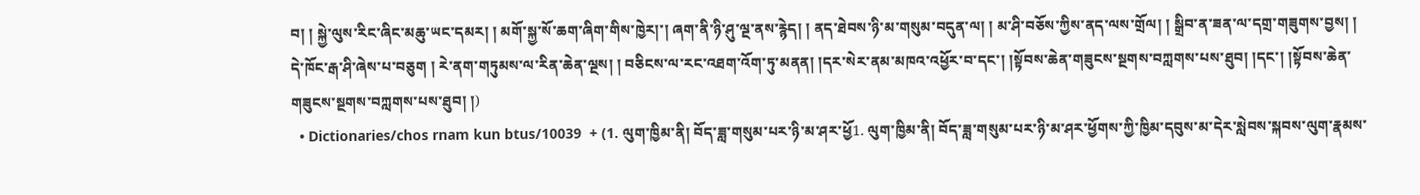བ། ། སྐྱེ་ལུས་རིང་ཞིང་མཆུ་ཡང་དམར། ། མགོ་སྐྱ་སོ་ཆག་ཞིག་གིས་ཁྱེར།་། ཞག་ནི་ཉི་ཤུ་ལྔ་ནས་རྙེད། ། ནད་ཐེབས་ཉི་མ་གསུམ་བདུན་ལ། ། མ་ཤི་བཅོས་ཀྱིས་ནད་ལས་གྲོལ། ། སྒྲིབ་ན་ཟན་ལ་དགྲ་གཟུགས་བྱས། ། དེ་ཁོང་རྒ་ཤི་ཞེས་པ་བཅུག ། རེ་ནག་གཏུམས་ལ་རིན་ཆེན་ལྔས། ། བཅིངས་ལ་རང་འཐག་འོག་ཏུ་མནན། །དར་སེར་ནམ་མཁའ་འཕྱོར་བ་དང་། །སྟོབས་ཆེན་གཟུངས་སྔགས་བཀླགས་པས་ཐུབ། །དང་། །སྟོབས་ཆེན་གཟུངས་སྔགས་བཀླགས་པས་ཐུབ། །)
  • Dictionaries/chos rnam kun btus/10039  + (1. ལུག་ཁྱིམ་ནི། བོད་ཟླ་གསུམ་པར་ཉི་མ་ཤར་ཕྱོ1. ལུག་ཁྱིམ་ནི། བོད་ཟླ་གསུམ་པར་ཉི་མ་ཤར་ཕྱོགས་ཀྱི་ཁྱིམ་དབུས་མ་དེར་སླེབས་སྐབས་ལུག་རྣམས་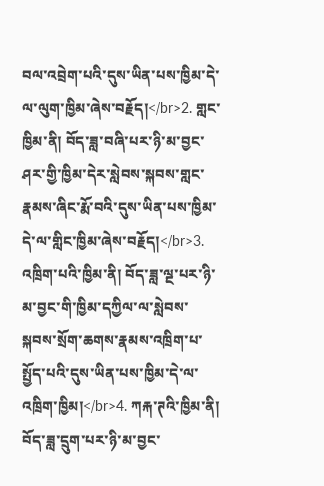བལ་འབྲེག་པའི་དུས་ཡིན་པས་ཁྱིམ་དེ་ལ་ལུག་ཁྱིམ་ཞེས་བརྗོད།</br>2. གླང་ཁྱིམ་ནི། བོད་ཟླ་བཞི་པར་ཉི་མ་བྱང་ཤར་གྱི་ཁྱིམ་དེར་སླེབས་སྐབས་གླང་རྣམས་ཞིང་རྨོ་བའི་དུས་ཡིན་པས་ཁྱིམ་དེ་ལ་གླིང་ཁྱིམ་ཞེས་བརྗོད།</br>3. འཁྲིག་པའི་ཁྱིམ་ནི། བོད་ཟླ་ལྔ་པར་ཉི་མ་བྱང་གི་ཁྱིམ་དཀྱིལ་ལ་སླེབས་སྐབས་སྲོག་ཆགས་རྣམས་འཁྲིག་པ་སྤྱོད་པའི་དུས་ཡིན་པས་ཁྱིམ་དེ་ལ་འཁྲིག་ཁྱིམ།</br>4. ཀརྐ་ཊའི་ཁྱིམ་ནི། བོད་ཟླ་དྲུག་པར་ཉི་མ་བྱང་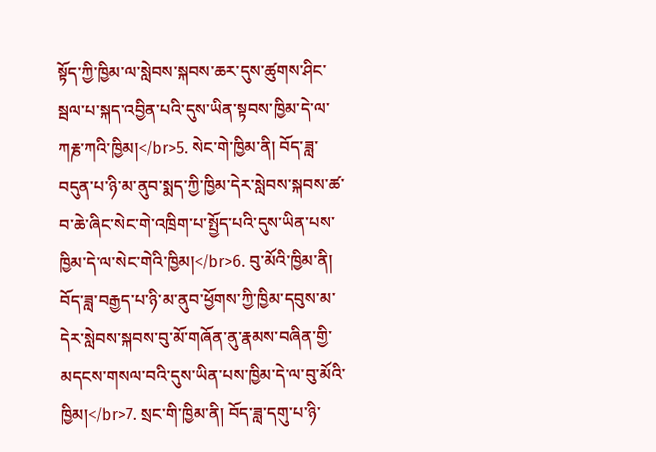སྟོད་ཀྱི་ཁྱིམ་ལ་སླེབས་སྐབས་ཆར་དུས་ཚུགས་ཤིང་སྦལ་པ་སྐད་འབྱིན་པའི་དུས་ཡིན་སྟབས་ཁྱིམ་དེ་ལ་ཀརྞ་ཀའི་ཁྱིམ།</br>5. སེང་གེ་ཁྱིམ་ནི། བོད་ཟླ་བདུན་པ་ཉི་མ་ནུབ་སྨད་ཀྱི་ཁྱིམ་དེར་སླེབས་སྐབས་ཚ་བ་ཆེ་ཞིང་སེང་གེ་འཁྲིག་པ་སྤྱོད་པའི་དུས་ཡིན་པས་ཁྱིམ་དེ་ལ་སེང་གེའི་ཁྱིམ།</br>6. བུ་མོའི་ཁྱིམ་ནི། བོད་ཟླ་བརྒྱད་པ་ཉི་མ་ནུབ་ཕྱོགས་ཀྱི་ཁྱིམ་དབུས་མ་དེར་སླེབས་སྐབས་བུ་མོ་གཞོན་ནུ་རྣམས་བཞིན་གྱི་མདངས་གསལ་བའི་དུས་ཡིན་པས་ཁྱིམ་དེ་ལ་བུ་མོའི་ཁྱིམ།</br>7. སྲང་གི་ཁྱིམ་ནི། བོད་ཟླ་དགུ་པ་ཉི་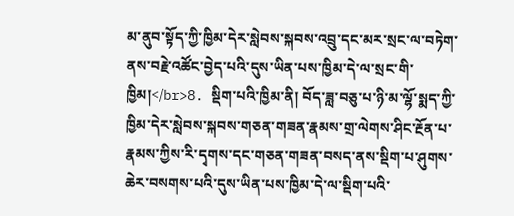མ་ནུབ་སྟོད་ཀྱི་ཁྱིམ་དེར་སླེབས་སྐབས་འབྲུ་དང་མར་སྲང་ལ་བཏེག་ནས་བརྗེ་འཚོང་བྱེད་པའི་དུས་ཡིན་པས་ཁྱིམ་དེ་ལ་སྲང་གི་ཁྱིམ།</br>8. སྡིག་པའི་ཁྱིམ་ནི། བོད་ཟླ་བཅུ་པ་ཉི་མ་ལྷོ་སྨད་ཀྱི་ཁྱིམ་དེར་སླེབས་སྐབས་གཅན་གཟན་རྣམས་གྲ་ལེགས་ཤིང་རྔོན་པ་རྣམས་ཀྱིས་རི་དྭགས་དང་གཅན་གཟན་བསད་ནས་སྡིག་པ་ཤུགས་ཆེར་བསགས་པའི་དུས་ཡིན་པས་ཁྱིམ་དེ་ལ་སྡིག་པའི་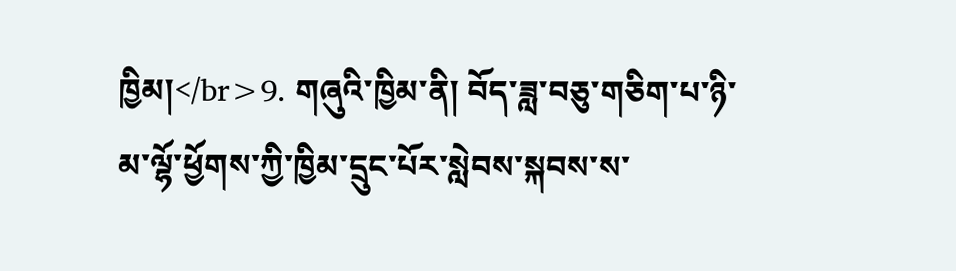ཁྱིམ།</br>9. གཞུའི་ཁྱིམ་ནི། བོད་ཟླ་བཅུ་གཅིག་པ་ཉི་མ་ལྷོ་ཕྱོགས་ཀྱི་ཁྱིམ་དྲུང་པོར་སླེབས་སྐབས་ས་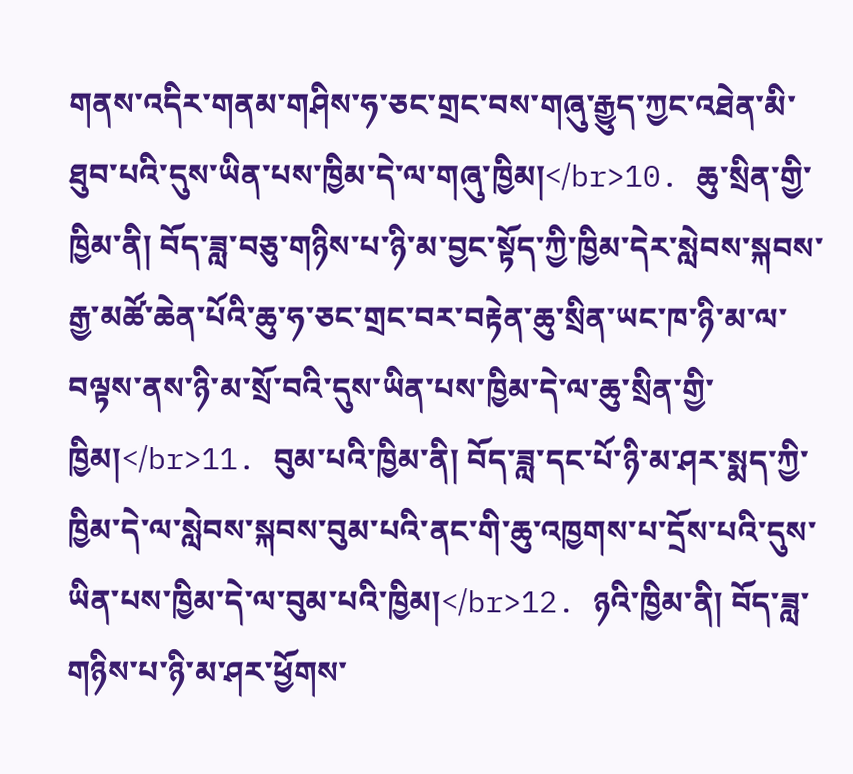གནས་འདིར་གནམ་གཤིས་ཧ་ཅང་གྲང་བས་གཞུ་རྒྱུད་ཀྱང་འཐེན་མི་ཐུབ་པའི་དུས་ཡིན་པས་ཁྱིམ་དེ་ལ་གཞུ་ཁྱིམ།</br>10. ཆུ་སྲིན་གྱི་ཁྱིམ་ནི། བོད་ཟླ་བཅུ་གཉིས་པ་ཉི་མ་བྱང་སྟོད་ཀྱི་ཁྱིམ་དེར་སླེབས་སྐབས་རྒྱ་མཚོ་ཆེན་པོའི་ཆུ་ཧ་ཅང་གྲང་བར་བརྟེན་ཆུ་སྲིན་ཡང་ཁ་ཉི་མ་ལ་བལྟས་ནས་ཉི་མ་སྲོ་བའི་དུས་ཡིན་པས་ཁྱིམ་དེ་ལ་ཆུ་སྲིན་གྱི་ཁྱིམ།</br>11. བུམ་པའི་ཁྱིམ་ནི། བོད་ཟླ་དང་པོ་ཉི་མ་ཤར་སྨད་ཀྱི་ཁྱིམ་དེ་ལ་སླེབས་སྐབས་བུམ་པའི་ནང་གི་ཆུ་འཁྱགས་པ་དྲོས་པའི་དུས་ཡིན་པས་ཁྱིམ་དེ་ལ་བུམ་པའི་ཁྱིམ།</br>12. ཉའི་ཁྱིམ་ནི། བོད་ཟླ་གཉིས་པ་ཉི་མ་ཤར་ཕྱོགས་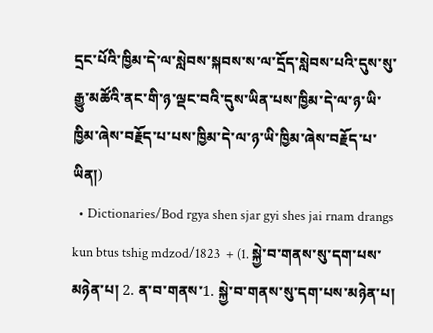དྲང་པོའི་ཁྱིམ་དེ་ལ་སླེབས་སྐབས་ས་ལ་དྲོད་སླེབས་པའི་དུས་སུ་རྒྱུ་མཚོའི་ནང་གི་ཉ་ལྡང་བའི་དུས་ཡིན་པས་ཁྱིམ་དེ་ལ་ཉ་ཡི་ཁྱིམ་ཞེས་བརྗོད་པ་པས་ཁྱིམ་དེ་ལ་ཉ་ཡི་ཁྱིམ་ཞེས་བརྗོད་པ་ཡིན།)
  • Dictionaries/Bod rgya shen sjar gyi shes jai rnam drangs kun btus tshig mdzod/1823  + (1. སྐྱེ་བ་གནས་སུ་དག་པས་མཉེན་པ། 2. ན་བ་གནས་1. སྐྱེ་བ་གནས་སུ་དག་པས་མཉེན་པ།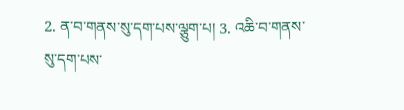2. ན་བ་གནས་སུ་དག་པས་ལྕུག་པ། 3. འཆི་བ་གནས་སུ་དག་པས་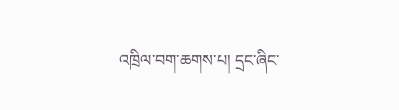འཁྲིལ་བག་ཆགས་པ། དྲང་ཞིང་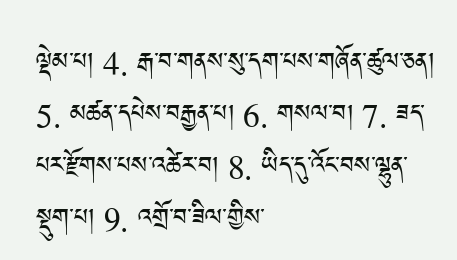ལྡེམ་པ། 4. རྒ་བ་གནས་སུ་དག་པས་གཞོན་ཚུལ་ཅན། 5. མཚན་དཔེས་བརྒྱན་པ། 6. གསལ་བ། 7. ཟད་པར་རྫོགས་པས་འཚེར་བ། 8. ཡིད་དུ་འོང་བས་ལྷུན་སྡུག་པ། 9. འགྲོ་བ་ཟིལ་གྱིས་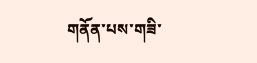གནོན་པས་གཟི་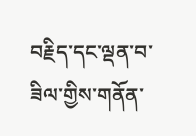བརྗིད་དང་ལྡན་བ་ཟིལ་གྱིས་གནོན་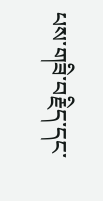པས་གཟི་བརྗིད་དང་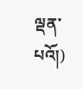ལྡན་པའོ།)